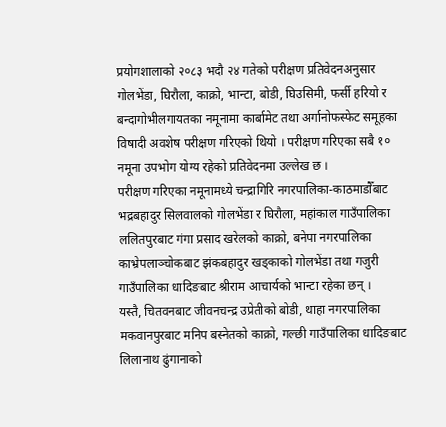प्रयोगशालाको २०८३ भदौ २४ गतेको परीक्षण प्रतिवेदनअनुसार गोलभेंडा, घिरौला, काक्रो, भान्टा, बोडी, घिउसिमी, फर्सी हरियो र बन्दागोभीलगायतका नमूनामा कार्बामेट तथा अर्गानोफस्फेट समूहका विषादी अवशेष परीक्षण गरिएको थियो । परीक्षण गरिएका सबै १० नमूना उपभोग योग्य रहेको प्रतिवेदनमा उल्लेख छ ।
परीक्षण गरिएका नमूनामध्ये चन्द्रागिरि नगरपालिका-काठमाडौँबाट भद्रबहादुर सिलवालको गोलभेंडा र घिरौला, महांकाल गाउँपालिका ललितपुरबाट गंगा प्रसाद खरेलको काक्रो, बनेपा नगरपालिका काभ्रेपलाञ्चोकबाट झंकबहादुर खड्काको गोलभेंडा तथा गजुरी गाउँपालिका धादिङबाट श्रीराम आचार्यको भान्टा रहेका छन् ।
यस्तै, चितवनबाट जीवनचन्द्र उप्रेतीको बोडी, थाहा नगरपालिका मकवानपुरबाट मनिप बस्नेतको काक्रो, गल्छी गाउँपालिका धादिङबाट लिलानाथ ढुंगानाको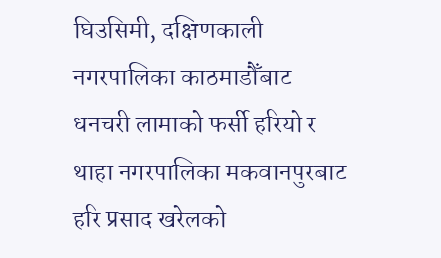घिउसिमी, दक्षिणकाली नगरपालिका काठमाडौँबाट धनचरी लामाको फर्सी हरियो र थाहा नगरपालिका मकवानपुरबाट हरि प्रसाद खरेलको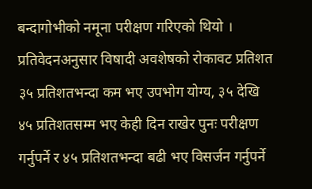बन्दागोभीको नमूना परीक्षण गरिएको थियो ।
प्रतिवेदनअनुसार विषादी अवशेषको रोकावट प्रतिशत ३५ प्रतिशतभन्दा कम भए उपभोग योग्य, ३५ देखि ४५ प्रतिशतसम्म भए केही दिन राखेर पुनः परीक्षण गर्नुपर्ने र ४५ प्रतिशतभन्दा बढी भए विसर्जन गर्नुपर्ने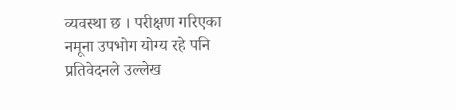व्यवस्था छ । परीक्षण गरिएका नमूना उपभोग योग्य रहे पनि प्रतिवेदनले उल्लेख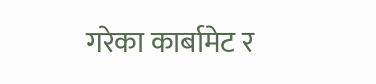गरेका कार्बामेट र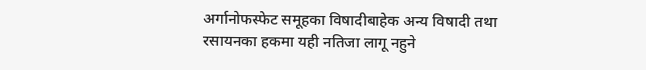अर्गानोफस्फेट समूहका विषादीबाहेक अन्य विषादी तथा रसायनका हकमा यही नतिजा लागू नहुने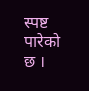स्पष्ट पारेको छ ।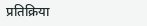प्रतिक्रिया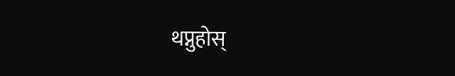थप्नुहोस्